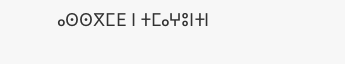ⴰⵙⵙⴳⵎⴹ ⵏ ⵜⵎⴰⵖⵓⵏⵜⵏ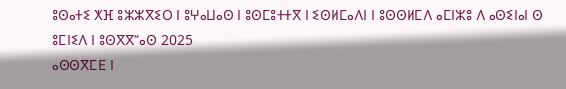ⵓⵙⴰⵜⵉ ⵅⴼ ⵓⵣⵣⴳⵉⵔ ⵏ ⵓⵖⴰⵡⴰⵙ ⵏ ⵓⵙⵎⵓⵜⵜⴳ ⵏ ⵉⵙⵍⵎⴰⴷⵏ ⵏ ⵓⵙⵙⵍⵎⴷ ⴰⵎⵏⵣⵓ ⴷ ⴰⵙⵉⵏⴰⵏ ⵙ ⵓⵎⵏⵉⴷ ⵏ ⵓⵙⴳⴳⵯⴰⵙ 2025
ⴰⵙⵙⴳⵎⴹ ⵏ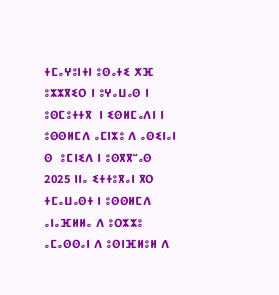ⵜⵎⴰⵖⵓⵏⵜⵏ ⵓⵙⴰⵜⵉ ⵅⴼ  ⵓⵣⵣⴳⵉⵔ ⵏ ⵓⵖⴰⵡⴰⵙ ⵏ ⵓⵙⵎⵓⵜⵜⴳ  ⵏ ⵉⵙⵍⵎⴰⴷⵏ ⵏ ⵓⵙⵙⵍⵎⴷ ⴰⵎⵏⵣⵓ ⴷ ⴰⵙⵉⵏⴰⵏ ⵙ  ⵓⵎⵏⵉⴷ ⵏ ⵓⵙⴳⴳⵯⴰⵙ 2025 ⵏⵏⴰ ⵉⵜⵜⵓⴳⴰⵏ ⴳⵔ ⵜⵎⴰⵡⴰⵙⵜ ⵏ ⵓⵙⵙⵍⵎⴷ ⴰⵏⴰⴼⵍⵍⴰ ⴷ ⵓⵔⵣⵣⵓ ⴰⵎⴰⵙⵙⴰⵏ ⴷ ⵓⵙⵏⴼⵍⵓⵍ ⴷ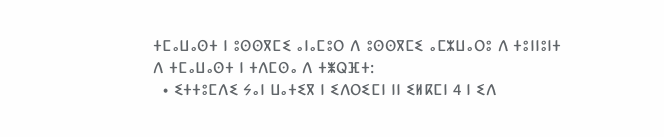ⵜⵎⴰⵡⴰⵙⵜ ⵏ ⵓⵙⵙⴳⵎⵉ ⴰⵏⴰⵎⵓⵔ ⴷ ⵓⵙⵙⴳⵎⵉ ⴰⵎⵣⵡⴰⵔⵓ ⴷ ⵜⵓⵏⵏⵓⵏⵜ ⴷ ⵜⵎⴰⵡⴰⵙⵜ ⵏ ⵜⴷⵎⵙⴰ ⴷ ⵜⵥⵕⴼⵜ:
  • ⵉⵜⵜⵓⵎⴷⵉ ⵢⴰⵏ ⵡⴰⵜⵉⴳ ⵏ ⵉⴷⵔⵉⵎⵏ ⵏⵏ ⵉⵍⴽⵎⵏ 4 ⵏ ⵉⴷ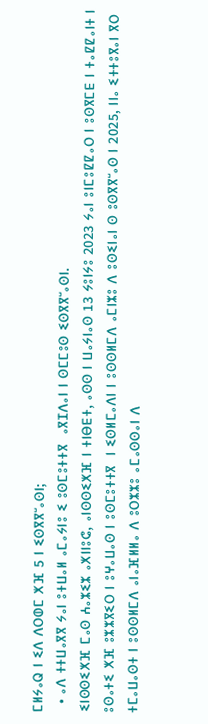ⵎⵍⵢⴰⵕ ⵏ ⵉⴷ ⴷⵔⵀⵎ ⵅⴼ 5 ⵏ ⵉⵙⴳⴳⵯⴰⵙⵏ;
  • ⴰⴷ ⵜⵜⵡⴰⴳⴳ ⵢⴰⵏ ⵓⵜⵡⴰⵍ ⴰⵎⴰⵢⵏⵓ ⵉ ⵓⵙⵎⵓⵜⵜⴳ  ⴰⴳⵊⴷⴰⵏ ⵏ ⵙⵎⵎⵓⵙ ⵉⵙⴳⴳⵯⴰⵙⵏ.
ⵉⵏⵙⵙⵉⵅⴼ ⵎⴰⵙ ⵄⴰⵣⵉⵣ ⴰⵅⵏⵏⵓⵛ, ⴰⵏⵙⵙⵉⵅⴼ ⵏ ⵜⵏⴱⴹⵜ, ⴰⵙⵙ ⵏ ⵡⴰⵢⵏⴰⵙ 13 ⵢⵓⵏⵢⵓ 2023 ⵢⴰⵏ ⵓⵏⵎⵓⵇⵇⴰⵔ ⵏ ⵓⵙⴳⵎⴹ ⵏ ⵜⴰⵇⵇⴰⵏⵜ ⵏ ⵓⵙⴰⵜⵉ ⵅⴼ ⵓⵣⵣⴳⵉⵔ ⵏ ⵓⵖⴰⵡⴰⵙ ⵏ ⵓⵙⵎⵓⵜⵜⴳ  ⵏ ⵉⵙⵍⵎⴰⴷⵏ ⵏ ⵓⵙⵙⵍⵎⴷ ⴰⵎⵏⵣⵓ ⴷ ⵓⵙⵉⵏⴰⵏ ⵙ ⵓⵙⴳⴳⵯⴰⵙ ⵏ 2025, ⵏⵏⴰ ⵉⵜⵜⵓⴳⴰⵏ ⴳⵔ  ⵜⵎⴰⵡⴰⵙⵜ ⵏ ⵓⵙⵙⵍⵎⴷ ⴰⵏⴰⴼⵍⵍⴰ ⴷ ⵓⵔⵣⵣⵓ ⴰⵎⴰⵙⵙⴰⵏ ⴷ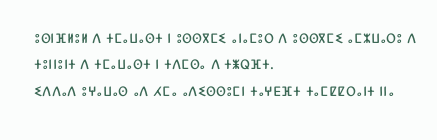ⵓⵙⵏⴼⵍⵓⵍ ⴷ ⵜⵎⴰⵡⴰⵙⵜ ⵏ ⵓⵙⵙⴳⵎⵉ ⴰⵏⴰⵎⵓⵔ ⴷ ⵓⵙⵙⴳⵎⵉ ⴰⵎⵣⵡⴰⵔⵓ ⴷ ⵜⵓⵏⵏⵓⵏⵜ ⴷ ⵜⵎⴰⵡⴰⵙⵜ ⵏ ⵜⴷⵎⵙⴰ ⴷ ⵜⵥⵕⴼⵜ.
ⵉⴷⴷⴰⴷ ⵓⵖⴰⵡⴰⵙ ⴰⴷ ⵃⵎⴰ ⴰⴷⵉⵙⵙⵓⵎⵏ ⵜⴰⵖⴹⴼⵜ ⵜⴰⵎⵇⵇⵔⴰⵏⵜ ⵏⵏⴰ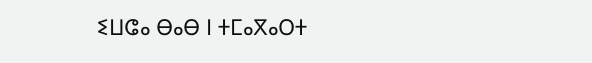ⵉⵡⵛⴰ ⴱⴰⴱ ⵏ ⵜⵎⴰⴳⴰⵔⵜ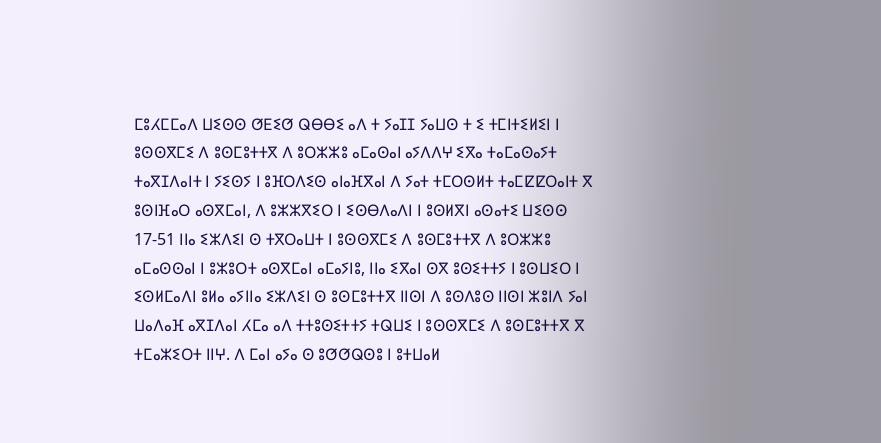ⵎⵓⵃⵎⵎⴰⴷ ⵡⵉⵙⵙ ⵚⴹⵉⵚ ⵕⴱⴱⵉ ⴰⴷ ⵜ ⵢⴰⵊⵊ ⵢⴰⵡⵙ ⵜ ⵉ ⵜⵎⵏⵜⵉⵍⵉⵏ ⵏ ⵓⵙⵙⴳⵎⵉ ⴷ ⵓⵙⵎⵓⵜⵜⴳ ⴷ ⵓⵔⵣⵣⵓ ⴰⵎⴰⵙⴰⵏ ⴰⵢⴷⴷⵖ ⵉⴳⴰ ⵜⴰⵎⴰⵙⴰⵢⵜ ⵜⴰⴳⵊⴷⴰⵏⵜ ⵏ ⵢⵉⵙⵢ ⵏ ⵓⴼⵔⴷⵉⵙ ⴰⵏⴰⴼⴳⴰⵏ ⴷ ⵢⴰⵜ ⵜⵎⵔⵙⵍⵜ ⵜⴰⵎⵇⵇⵔⴰⵏⵜ ⴳ ⵓⵙⵏⴼⴰⵔ ⴰⵙⴳⵎⴰⵏ, ⴷ ⵓⵣⵣⴳⵉⵔ ⵏ ⵉⵙⴱⴷⴰⴷⵏ ⵏ ⵓⵙⵍⴳⵏ ⴰⵙⴰⵜⵉ ⵡⵉⵙⵙ 17-51 ⵏⵏⴰ ⵉⵣⴷⵉⵏ ⵙ ⵜⴳⵔⴰⵡⵜ ⵏ ⵓⵙⵙⴳⵎⵉ ⴷ ⵓⵙⵎⵓⵜⵜⴳ ⴷ ⵓⵔⵣⵣⵓ ⴰⵎⴰⵙⵙⴰⵏ ⵏ ⵓⵣⵓⵔⵜ ⴰⵙⴳⵎⴰⵏ ⴰⵎⴰⵢⵏⵓ, ⵏⵏⴰ ⵉⴳⴰⵏ ⵙⴳ ⵓⵙⵉⵜⵜⵢ ⵏ ⵓⵙⵡⵉⵔ ⵏ ⵉⵙⵍⵎⴰⴷⵏ ⵓⵍⴰ ⴰⵢⵏⵏⴰ ⵉⵣⴷⵉⵏ ⵙ ⵓⵙⵎⵓⵜⵜⴳ ⵏⵏⵙⵏ ⴷ ⵓⵙⴷⵓⵙ ⵏⵏⵙⵏ ⵣⵓⵏⴷ ⵢⴰⵏ ⵡⴰⴷⴰⴼ ⴰⴳⵊⴷⴰⵏ ⵃⵎⴰ ⴰⴷ ⵜⵜⵓⵙⵉⵜⵜⵢ ⵜⵕⵡⵉ ⵏ ⵓⵙⵙⴳⵎⵉ ⴷ ⵓⵙⵎⵓⵜⵜⴳ ⴳ ⵜⵎⴰⵣⵉⵔⵜ ⵏⵏⵖ. ⴷ ⵎⴰⵏ ⴰⵢⴰ ⵙ ⵓⵚⵚⵕⵙⵓ ⵏ ⵓⵜⵡⴰⵍ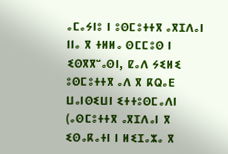ⴰⵎⴰⵢⵏⵓ ⵏ ⵓⵙⵎⵓⵜⵜⴳ ⴰⴳⵊⴷⴰⵏ ⵏⵏⴰ ⴳ ⵜⵍⵍⴰ ⵙⵎⵎⵓⵙ ⵏ ⵉⵙⴳⴳⵯⴰⵙⵏ, ⵇⴰⴷ ⵢⵉⵍⵉ ⵓⵙⵎⵓⵜⵜⴳ ⴰⴷ ⴳ ⴽⵕⴰⴹ ⵡⴰⵏⵙⵉⵡⵏ ⵉⵜⵜⵓⵙⵎⴰⴷⵏ (ⴰⵙⵎⵓⵜⵜⴳ ⴰⴳⵊⴷⴰⵏ ⴳ ⵉⵙⴰⴽⴰⵜⵏ ⵏ ⵍⵉⵊⴰⵣⴰ ⴳ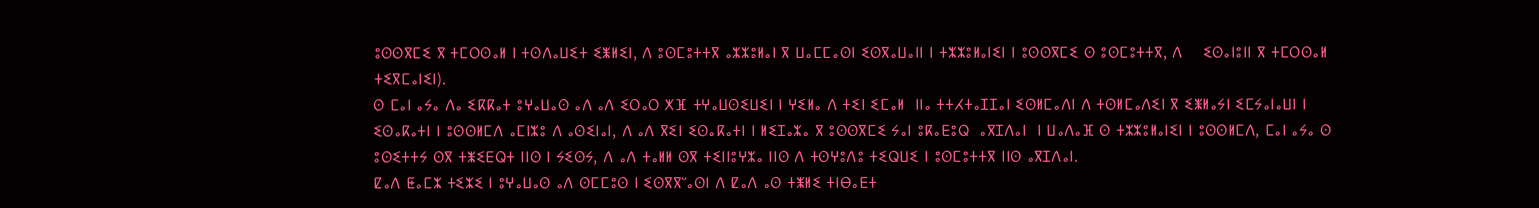ⵓⵙⵙⴳⵎⵉ ⴳ ⵜⵎⵔⵙⴰⵍ ⵏ ⵜⵙⴷⴰⵡⵉⵜ ⵉⵥⵍⵉⵏ, ⴷ ⵓⵙⵎⵓⵜⵜⴳ ⴰⵣⵣⵓⵍⴰⵏ ⴳ ⵡⴰⵎⵎⴰⵙⵏ ⵉⵙⴳⴰⵡⴰⵏⵏ ⵏ ⵜⵣⵣⵓⵍⴰⵏⵉⵏ ⵏ ⵓⵙⵙⴳⵎⵉ ⵙ ⵓⵙⵎⵓⵜⵜⴳ, ⴷ    ⵉⵙⴰⵏⵓⵏⵏ ⴳ ⵜⵎⵔⵙⴰⵍ ⵜⵉⴳⵎⴰⵏⵉⵏ).
ⵙ ⵎⴰⵏ ⴰⵢⴰ ⴷⴰ ⵉⴽⴽⴰⵜ ⵓⵖⴰⵡⴰⵙ ⴰⴷ ⴰⴷ ⵉⵔⴰⵔ ⵅⴼ ⵜⵖⴰⵡⵙⵉⵡⵉⵏ ⵏ ⵖⵉⵍⴰ ⴷ ⵜⵉⵏ ⵉⵎⴰⵍ  ⵏⵏⴰ ⵜⵜⵃⵜⴰⵊⵊⴰⵏ ⵉⵙⵍⵎⴰⴷⵏ ⴷ ⵜⵙⵍⵎⴰⴷⵉⵏ ⴳ ⵉⵥⵍⴰⵢⵏ ⵉⵎⵢⴰⵏⴰⵡⵏ ⵏ ⵉⵙⴰⴽⴰⵜⵏ ⵏ ⵓⵙⵙⵍⵎⴷ ⴰⵎⵏⵣⵓ ⴷ ⴰⵙⵉⵏⴰⵏ, ⴷ ⴰⴷ ⴳⵉⵏ ⵉⵙⴰⴽⴰⵜⵏ ⵏ ⵍⵉⵊⴰⵣⴰ ⴳ ⵓⵙⵙⴳⵎⵉ ⵢⴰⵏ ⵓⴽⴰⴹⵓⵕ  ⴰⴳⵊⴷⴰⵏ  ⵏ ⵡⴰⴷⴰⴼ ⵙ ⵜⵣⵣⵓⵍⴰⵏⵉⵏ ⵏ ⵓⵙⵙⵍⵎⴷ, ⵎⴰⵏ ⴰⵢⴰ ⵙ ⵓⵙⵉⵜⵜⵢ ⵙⴳ ⵜⵥⵉⴹⵕⵜ ⵏⵏⵙ ⵏ ⵢⵉⵙⵢ, ⴷ ⴰⴷ ⵜⴰⵍⵍ ⵙⴳ ⵜⵉⵏⵏⵓⵖⵣⴰ ⵏⵏⵙ ⴷ ⵜⵙⵖⵓⴷⵓ ⵜⵉⵕⵡⵉ ⵏ ⵓⵙⵎⵓⵜⵜⴳ ⵏⵏⵙ ⴰⴳⵊⴷⴰⵏ.
ⵇⴰⴷ ⵟⴰⵎⵣ ⵜⵉⵣⵉ ⵏ ⵓⵖⴰⵡⴰⵙ ⴰⴷ ⵙⵎⵎⵓⵙ ⵏ ⵉⵙⴳⴳⵯⴰⵙⵏ ⴷ ⵇⴰⴷ ⴰⵙ ⵜⵥⵍⵉ ⵜⵏⴱⴰⴹⵜ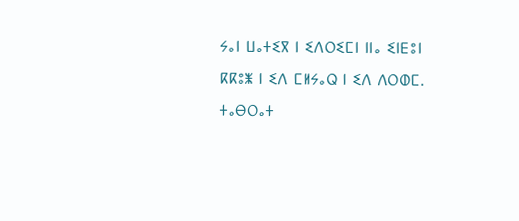ⵢⴰⵏ ⵡⴰⵜⵉⴳ ⵏ ⵉⴷⵔⵉⵎⵏ ⵏⵏⴰ ⵉⵏⴹⵓⵏ ⴽⴽⵓⵥ ⵏ ⵉⴷ ⵎⵍⵢⴰⵕ ⵏ ⵉⴷ ⴷⵔⵀⵎ.
ⵜⴰⴱⵔⴰⵜ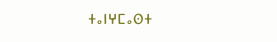ⵜⴰⵏⵖⵎⴰⵙⵜ